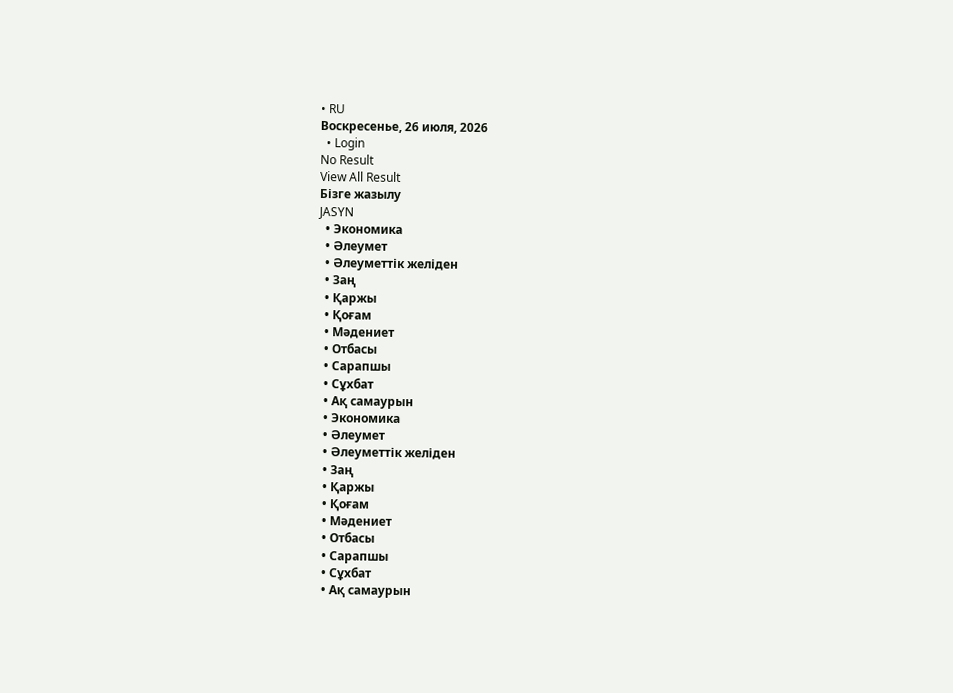• RU
Воскресенье, 26 июля, 2026
  • Login
No Result
View All Result
Бізге жазылу
JASYN
  • Экономика
  • Әлеумет
  • Әлеуметтік желіден
  • Заң
  • Қаржы
  • Қоғам
  • Мәдениет
  • Отбасы
  • Сарапшы
  • Сұхбат
  • Ақ самаурын
  • Экономика
  • Әлеумет
  • Әлеуметтік желіден
  • Заң
  • Қаржы
  • Қоғам
  • Мәдениет
  • Отбасы
  • Сарапшы
  • Сұхбат
  • Ақ самаурын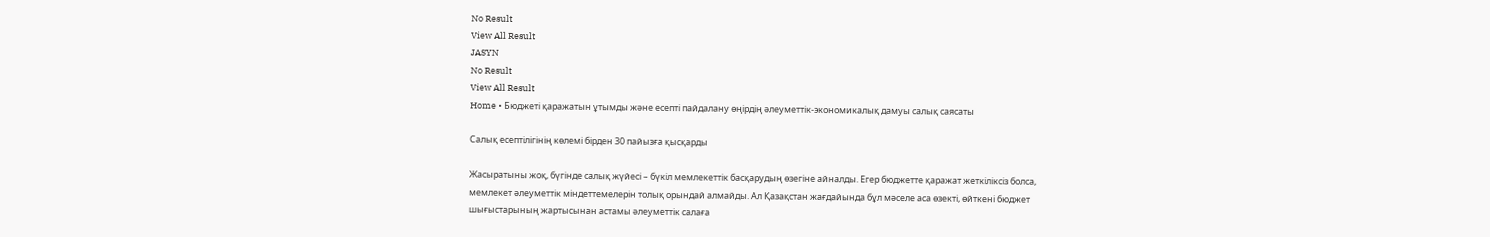No Result
View All Result
JASYN
No Result
View All Result
Home • Бюджеті қаражатын ұтымды және есепті пайдалану өңірдің әлеуметтік-экономикалық дамуы салық саясаты

Салық есептілігінің көлемі бірден 30 пайызға қысқарды

Жасыратыны жоқ, бүгінде салық жүйесі – бүкіл мемлекеттік басқарудың өзегіне айналды. Егер бюджетте қаражат жеткіліксіз болса, мемлекет әлеуметтік міндеттемелерін толық орындай алмайды. Ал Қазақстан жағдайында бұл мәселе аса өзекті, өйткені бюджет шығыстарының жартысынан астамы әлеуметтік салаға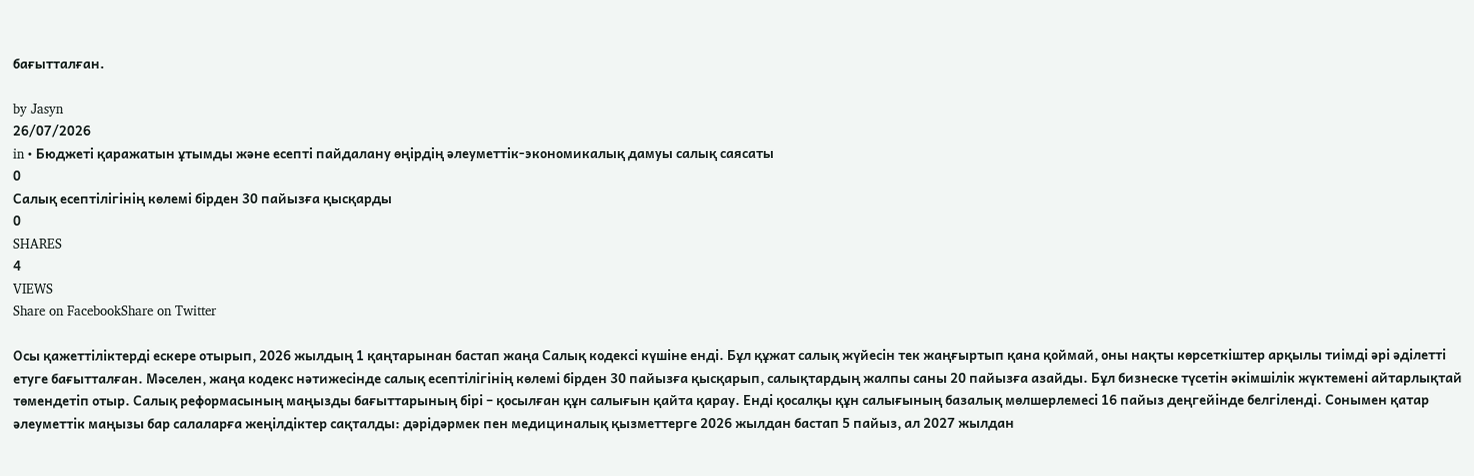бағытталған.

by Jasyn
26/07/2026
in • Бюджеті қаражатын ұтымды және есепті пайдалану өңірдің әлеуметтік-экономикалық дамуы салық саясаты
0
Салық есептілігінің көлемі бірден 30 пайызға қысқарды
0
SHARES
4
VIEWS
Share on FacebookShare on Twitter

Осы қажеттіліктерді ескере отырып, 2026 жылдың 1 қаңтарынан бастап жаңа Салық кодексі күшіне енді. Бұл құжат салық жүйесін тек жаңғыртып қана қоймай, оны нақты көрсеткіштер арқылы тиімді әрі әділетті етуге бағытталған. Мәселен, жаңа кодекс нәтижесінде салық есептілігінің көлемі бірден 30 пайызға қысқарып, салықтардың жалпы саны 20 пайызға азайды. Бұл бизнеске түсетін әкімшілік жүктемені айтарлықтай төмендетіп отыр. Салық реформасының маңызды бағыттарының бірі – қосылған құн салығын қайта қарау. Енді қосалқы құн салығының базалық мөлшерлемесі 16 пайыз деңгейінде белгіленді. Сонымен қатар әлеуметтік маңызы бар салаларға жеңілдіктер сақталды: дәрідәрмек пен медициналық қызметтерге 2026 жылдан бастап 5 пайыз, ал 2027 жылдан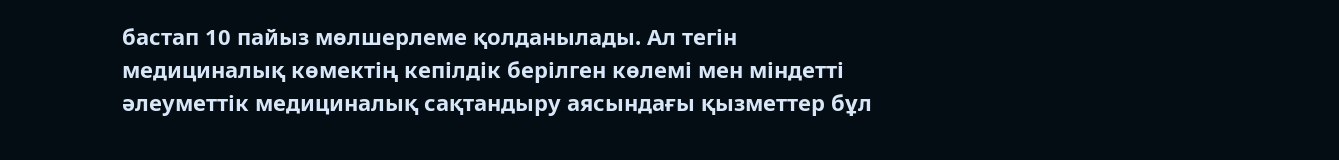бастап 10 пайыз мөлшерлеме қолданылады. Ал тегін медициналық көмектің кепілдік берілген көлемі мен міндетті әлеуметтік медициналық сақтандыру аясындағы қызметтер бұл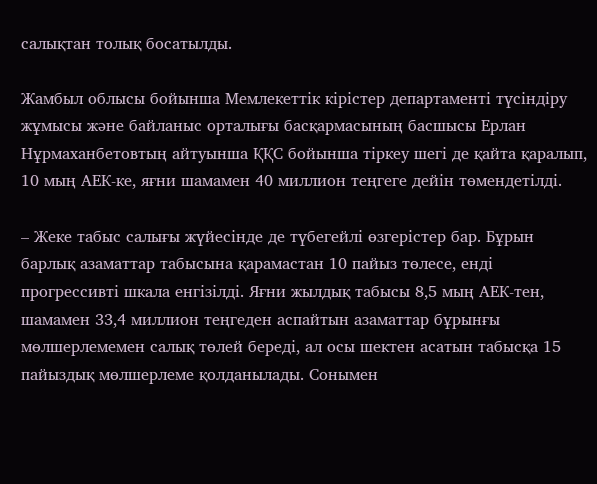салықтан толық босатылды.

Жамбыл облысы бойынша Мемлекеттік кірістер департаменті түсіндіру жұмысы және байланыс орталығы басқармасының басшысы Ерлан Нұрмаханбетовтың айтуынша ҚҚС бойынша тіркеу шегі де қайта қаралып, 10 мың АЕК-ке, яғни шамамен 40 миллион теңгеге дейін төмендетілді.

– Жеке табыс салығы жүйесінде де түбегейлі өзгерістер бар. Бұрын барлық азаматтар табысына қарамастан 10 пайыз төлесе, енді прогрессивті шкала енгізілді. Яғни жылдық табысы 8,5 мың АЕК-тен, шамамен 33,4 миллион теңгеден аспайтын азаматтар бұрынғы мөлшерлемемен салық төлей береді, ал осы шектен асатын табысқа 15 пайыздық мөлшерлеме қолданылады. Сонымен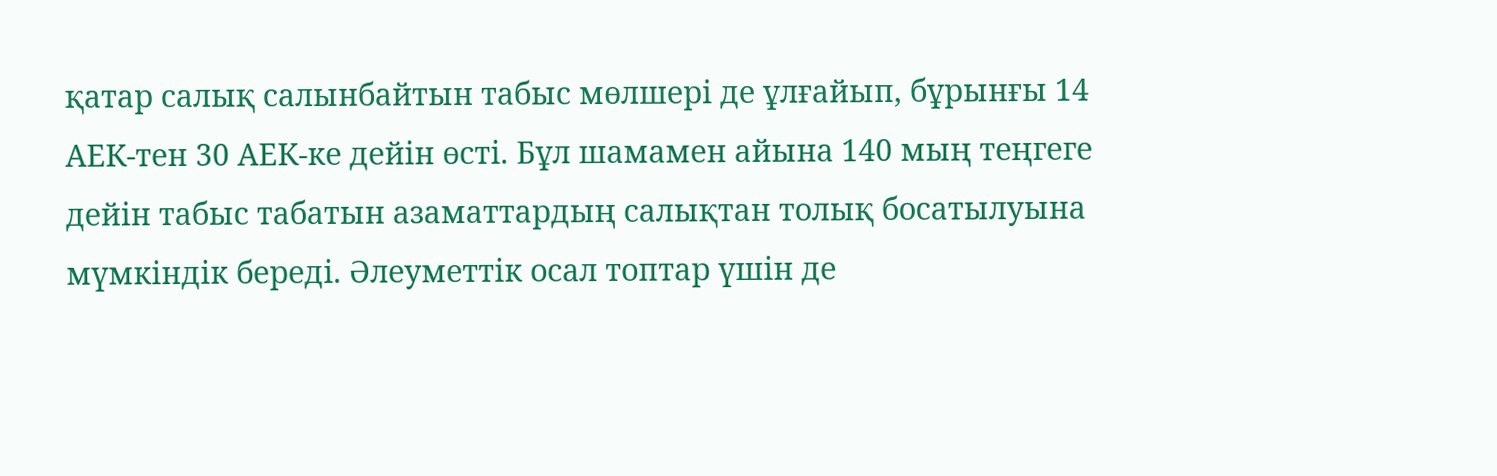қатар салық салынбайтын табыс мөлшері де ұлғайып, бұрынғы 14 АЕК-тен 30 АЕК-ке дейін өсті. Бұл шамамен айына 140 мың теңгеге дейін табыс табатын азаматтардың салықтан толық босатылуына мүмкіндік береді. Әлеуметтік осал топтар үшін де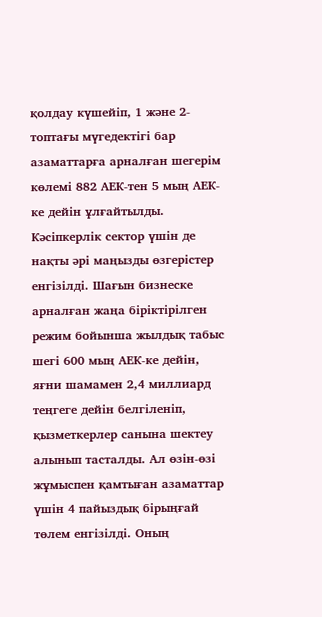қолдау күшейіп, 1 және 2-топтағы мүгедектігі бар азаматтарға арналған шегерім көлемі 882 АЕК-тен 5 мың АЕК-ке дейін ұлғайтылды. Кәсіпкерлік сектор үшін де нақты әрі маңызды өзгерістер енгізілді. Шағын бизнеске арналған жаңа біріктірілген режим бойынша жылдық табыс шегі 600 мың АЕК-ке дейін, яғни шамамен 2,4 миллиард теңгеге дейін белгіленіп, қызметкерлер санына шектеу алынып тасталды. Ал өзін-өзі жұмыспен қамтыған азаматтар үшін 4 пайыздық бірыңғай төлем енгізілді. Оның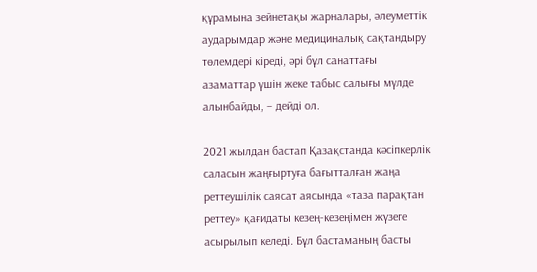құрамына зейнетақы жарналары, әлеуметтік аударымдар және медициналық сақтандыру төлемдері кіреді, әрі бұл санаттағы азаматтар үшін жеке табыс салығы мүлде алынбайды, – дейді ол.

2021 жылдан бастап Қазақстанда кәсіпкерлік саласын жаңғыртуға бағытталған жаңа реттеушілік саясат аясында «таза парақтан реттеу» қағидаты кезең-кезеңімен жүзеге асырылып келеді. Бұл бастаманың басты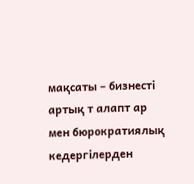мақсаты – бизнесті артық т алапт ар мен бюрократиялық кедергілерден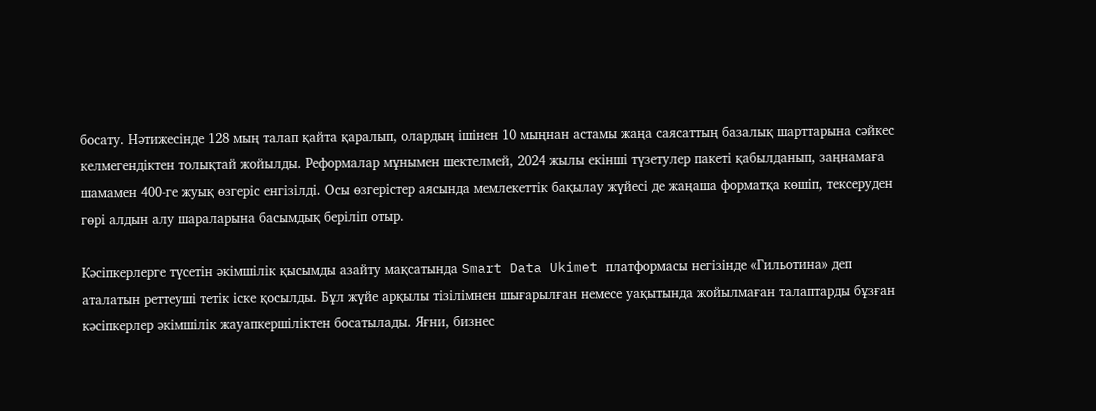босату. Нәтижесінде 128 мың талап қайта қаралып, олардың ішінен 10 мыңнан астамы жаңа саясаттың базалық шарттарына сәйкес келмегендіктен толықтай жойылды. Реформалар мұнымен шектелмей, 2024 жылы екінші түзетулер пакеті қабылданып, заңнамаға шамамен 400-ге жуық өзгеріс енгізілді. Осы өзгерістер аясында мемлекеттік бақылау жүйесі де жаңаша форматқа көшіп, тексеруден гөрі алдын алу шараларына басымдық беріліп отыр.

Кәсіпкерлерге түсетін әкімшілік қысымды азайту мақсатында Smart Data Ukimet платформасы негізінде «Гильотина» деп аталатын реттеуші тетік іске қосылды. Бұл жүйе арқылы тізілімнен шығарылған немесе уақытында жойылмаған талаптарды бұзған кәсіпкерлер әкімшілік жауапкершіліктен босатылады. Яғни, бизнес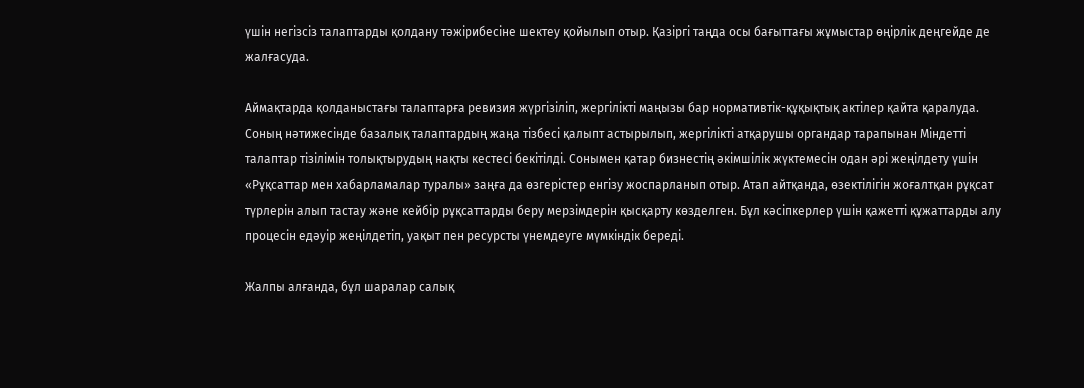үшін негізсіз талаптарды қолдану тәжірибесіне шектеу қойылып отыр. Қазіргі таңда осы бағыттағы жұмыстар өңірлік деңгейде де жалғасуда.

Аймақтарда қолданыстағы талаптарға ревизия жүргізіліп, жергілікті маңызы бар нормативтік-құқықтық актілер қайта қаралуда. Соның нәтижесінде базалық талаптардың жаңа тізбесі қалыпт астырылып, жергілікті атқарушы органдар тарапынан Міндетті талаптар тізілімін толықтырудың нақты кестесі бекітілді. Сонымен қатар бизнестің әкімшілік жүктемесін одан әрі жеңілдету үшін «Рұқсаттар мен хабарламалар туралы» заңға да өзгерістер енгізу жоспарланып отыр. Атап айтқанда, өзектілігін жоғалтқан рұқсат түрлерін алып тастау және кейбір рұқсаттарды беру мерзімдерін қысқарту көзделген. Бұл кәсіпкерлер үшін қажетті құжаттарды алу процесін едәуір жеңілдетіп, уақыт пен ресурсты үнемдеуге мүмкіндік береді.

Жалпы алғанда, бұл шаралар салық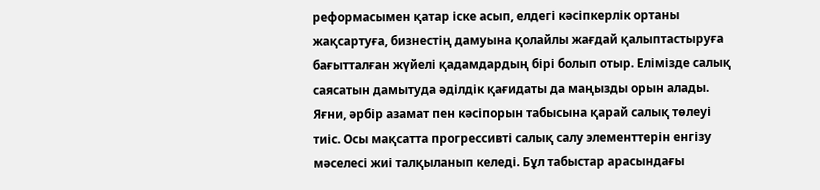реформасымен қатар іске асып, елдегі кәсіпкерлік ортаны жақсартуға, бизнестің дамуына қолайлы жағдай қалыптастыруға бағытталған жүйелі қадамдардың бірі болып отыр. Елімізде салық саясатын дамытуда әділдік қағидаты да маңызды орын алады. Яғни, әрбір азамат пен кәсіпорын табысына қарай салық төлеуі тиіс. Осы мақсатта прогрессивті салық салу элементтерін енгізу мәселесі жиі талқыланып келеді. Бұл табыстар арасындағы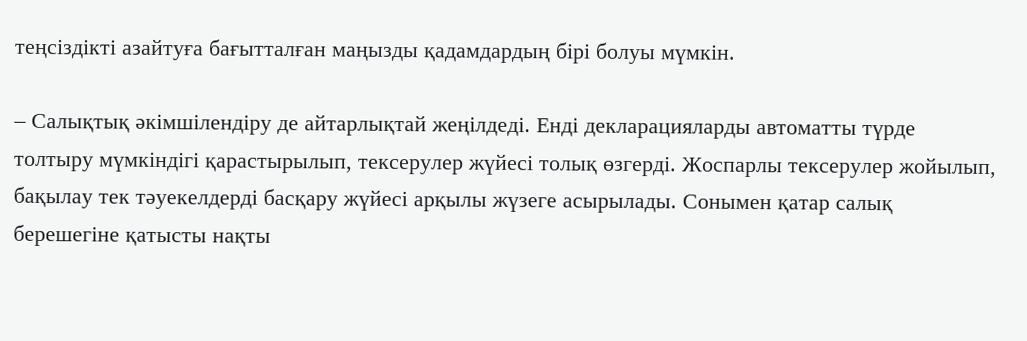теңсіздікті азайтуға бағытталған маңызды қадамдардың бірі болуы мүмкін.

– Салықтық әкімшілендіру де айтарлықтай жеңілдеді. Енді декларацияларды автоматты түрде толтыру мүмкіндігі қарастырылып, тексерулер жүйесі толық өзгерді. Жоспарлы тексерулер жойылып, бақылау тек тәуекелдерді басқару жүйесі арқылы жүзеге асырылады. Сонымен қатар салық берешегіне қатысты нақты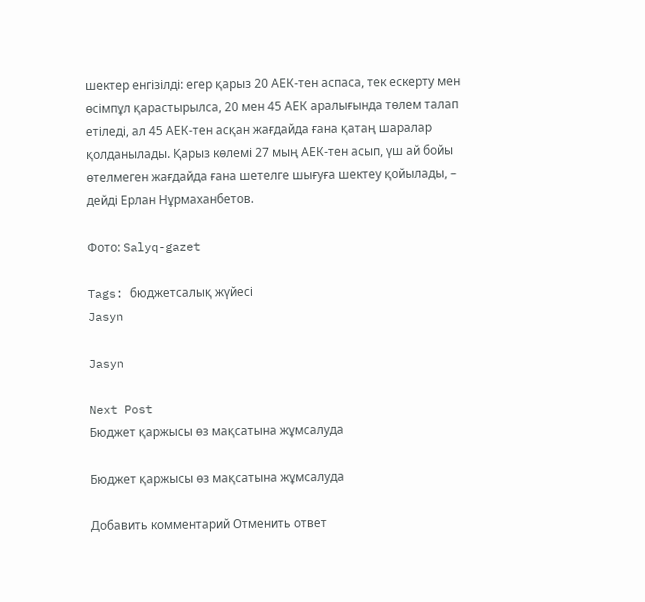шектер енгізілді: егер қарыз 20 АЕК-тен аспаса, тек ескерту мен өсімпұл қарастырылса, 20 мен 45 АЕК аралығында төлем талап етіледі, ал 45 АЕК-тен асқан жағдайда ғана қатаң шаралар қолданылады. Қарыз көлемі 27 мың АЕК-тен асып, үш ай бойы өтелмеген жағдайда ғана шетелге шығуға шектеу қойылады, – дейді Ерлан Нұрмаханбетов.

Фото: Salyq-gazet

Tags: бюджетсалық жүйесі
Jasyn

Jasyn

Next Post
Бюджет қаржысы өз мақсатына жұмсалуда

Бюджет қаржысы өз мақсатына жұмсалуда

Добавить комментарий Отменить ответ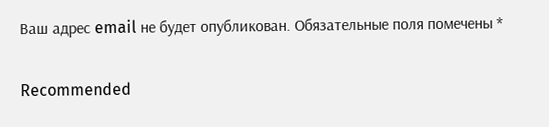Ваш адрес email не будет опубликован. Обязательные поля помечены *

Recommended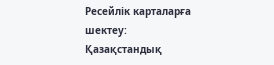Ресейлік карталарға шектеу: Қазақстандық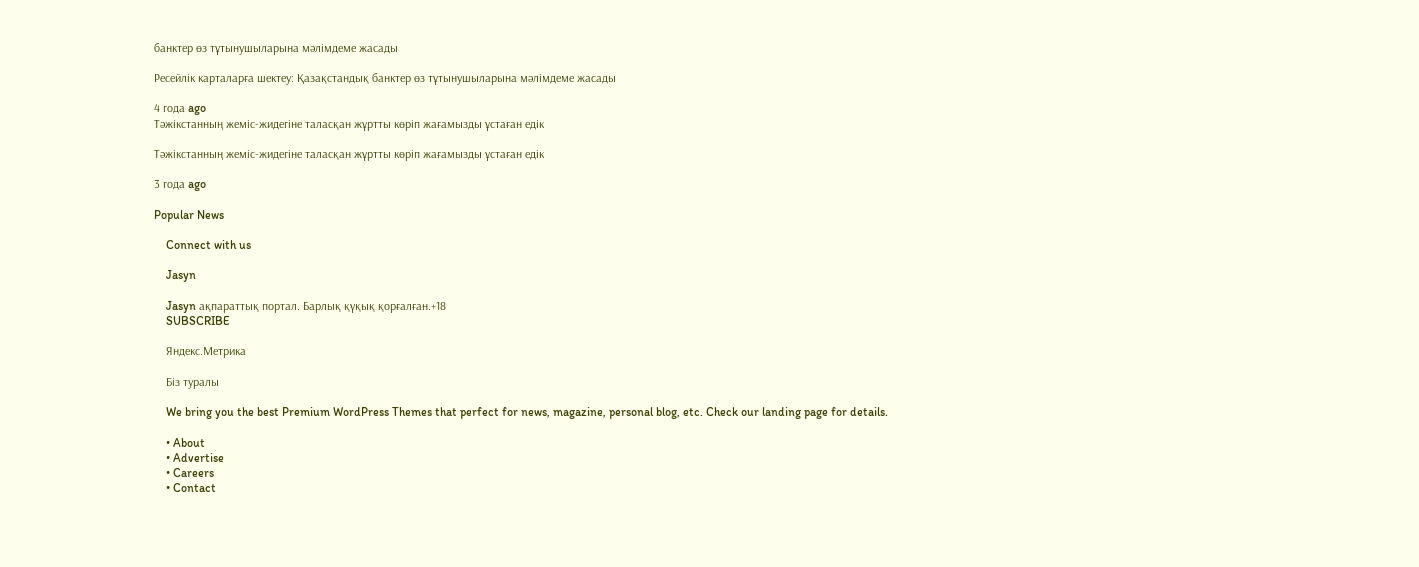банктер өз тұтынушыларына мәлімдеме жасады

Ресейлік карталарға шектеу: Қазақстандық банктер өз тұтынушыларына мәлімдеме жасады

4 года ago
Тәжікстанның жеміс-жидегіне таласқан жұртты көріп жағамызды ұстаған едік

Тәжікстанның жеміс-жидегіне таласқан жұртты көріп жағамызды ұстаған едік

3 года ago

Popular News

    Connect with us

    Jasyn

    Jasyn ақпараттық портал. Барлық қүқық қорғалған.+18
    SUBSCRIBE

    Яндекс.Метрика

    Біз туралы

    We bring you the best Premium WordPress Themes that perfect for news, magazine, personal blog, etc. Check our landing page for details.

    • About
    • Advertise
    • Careers
    • Contact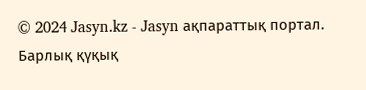© 2024 Jasyn.kz - Jasyn ақпараттық портал. Барлық қүқық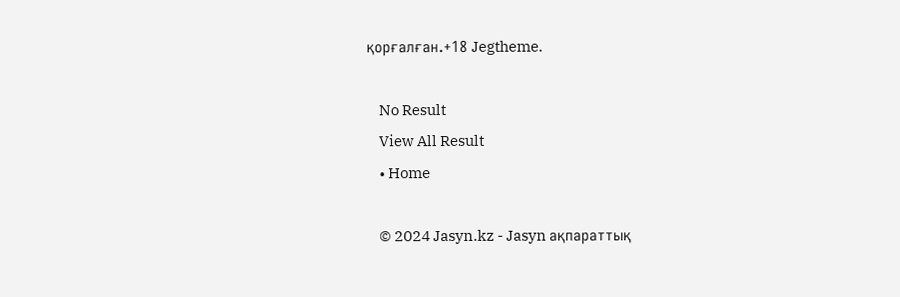қорғалған.+18 Jegtheme.

    No Result
    View All Result
    • Home

    © 2024 Jasyn.kz - Jasyn ақпараттық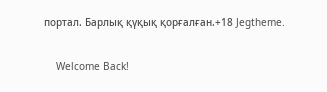портал. Барлық қүқық қорғалған.+18 Jegtheme.

    Welcome Back!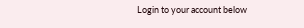Login to your account below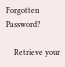Forgotten Password?

    Retrieve your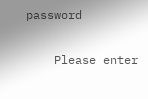password

    Please enter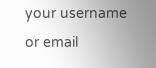your username or email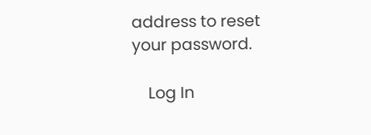address to reset your password.

    Log In